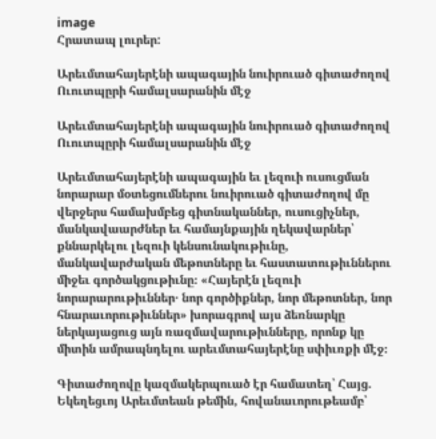image
Հրատապ լուրեր:

Արեւմտահայերէնի ապագային նուիրուած գիտաժողով Ուուտպըրի համալսարանին մէջ

Արեւմտահայերէնի ապագային նուիրուած գիտաժողով Ուուտպըրի համալսարանին մէջ

Արեւմտահայերէնի ապագային եւ լեզուի ուսուցման նորարար մօտեցումներու նուիրուած գիտաժողով մը վերջերս համախմբեց գիտնականներ, ուսուցիչներ, մանկավաարժներ եւ համայնքային ղեկավարներ՝ քննարկելու լեզուի կենսունակութիւնը, մանկավարժական մեթոտները եւ հաստատութիւններու միջեւ գործակցութիւնը։ «Հայերէն լեզուի նորարարութիւններ․ նոր գործիքներ, նոր մեթոտներ, նոր հնարաւորութիւններ» խորագրով այս ձեռնարկը ներկայացուց այն ռազմավարութիւնները, որոնք կը միտին ամրապնդելու արեւմտահայերէնը սփիւռքի մէջ։

Գիտաժողովը կազմակերպուած էր համատեղ՝ Հայց. Եկեղեցւոյ Արեւմտեան թեմին, հովանաւորութեամբ՝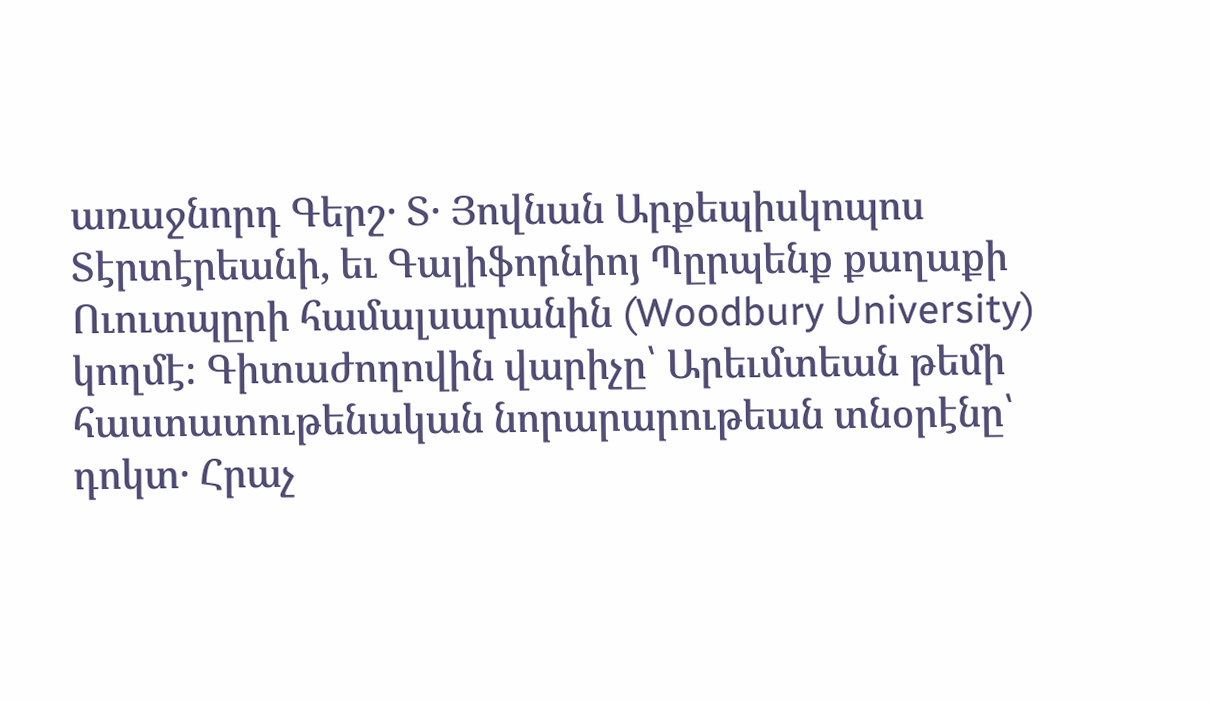առաջնորդ Գերշ․ Տ․ Յովնան Արքեպիսկոպոս Տէրտէրեանի, եւ Գալիֆորնիոյ Պըրպենք քաղաքի Ուուտպըրի համալսարանին (Woodbury University) կողմէ։ Գիտաժողովին վարիչը՝ Արեւմտեան թեմի հաստատութենական նորարարութեան տնօրէնը՝ դոկտ․ Հրաչ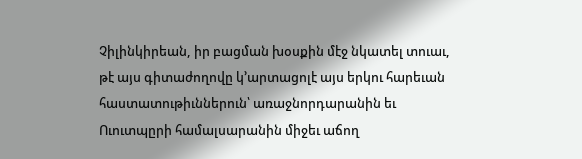Չիլինկիրեան, իր բացման խօսքին մէջ նկատել տուաւ, թէ այս գիտաժողովը կ’արտացոլէ այս երկու հարեւան հաստատութիւններուն՝ առաջնորդարանին եւ Ուուտպըրի համալսարանին միջեւ աճող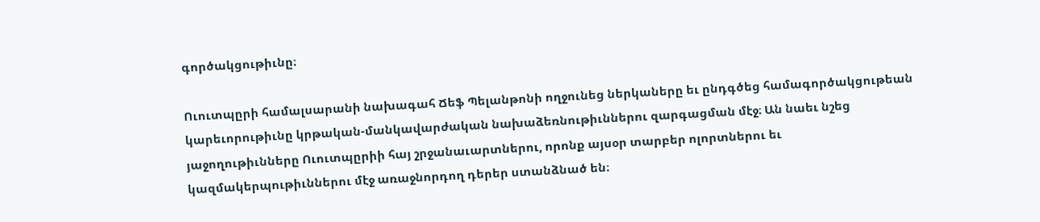գործակցութիւնը։

Ուուտպըրի համալսարանի նախագահ Ճեֆ Պելանթոնի ողջունեց ներկաները եւ ընդգծեց համագործակցութեան կարեւորութիւնը կրթական-մանկավարժական նախաձեռնութիւններու զարգացման մէջ։ Ան նաեւ նշեց յաջողութիւնները Ուուտպըրիի հայ շրջանաւարտներու, որոնք այսօր տարբեր ոլորտներու եւ կազմակերպութիւններու մէջ առաջնորդող դերեր ստանձնած են։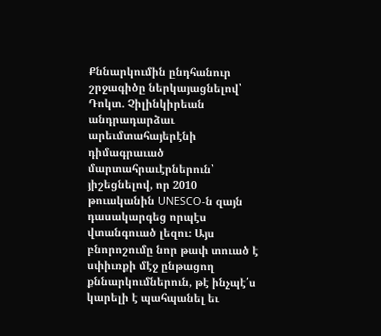Քննարկումին ընդհանուր շրջագիծը ներկայացնելով՝ Դոկտ. Չիլինկիրեան անդրադարձաւ արեւմտահայերէնի դիմագրաւած մարտահրաւէրներուն՝ յիշեցնելով, որ 2010 թուականին UNESCO-ն զայն դասակարգեց որպէս վտանգուած լեզու։ Այս բնորոշումը նոր թափ տուած է սփիւռքի մէջ ընթացող քննարկումներուն, թէ ինչպէ՛ս կարելի է պահպանել եւ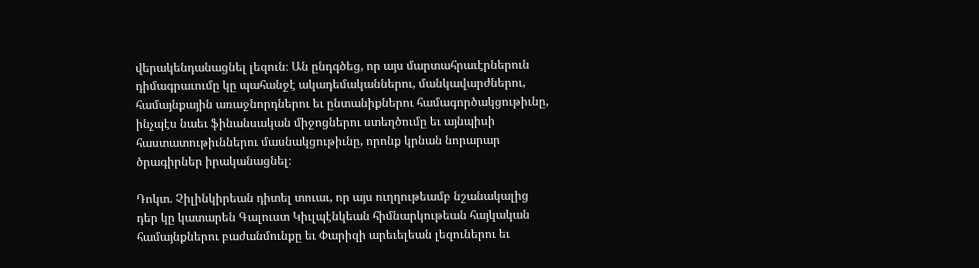վերակենդանացնել լեզուն։ Ան ընդգծեց, որ այս մարտահրաւէրներուն դիմագրաւումը կը պահանջէ ակադեմականներու, մանկավարժներու, համայնքային առաջնորդներու եւ ընտանիքներու համագործակցութիւնը, ինչպէս նաեւ ֆինանսական միջոցներու ստեղծումը եւ այնպիսի հաստատութիւններու մասնակցութիւնը, որոնք կրնան նորարար ծրագիրներ իրականացնել։

Դոկտ. Չիլինկիրեան դիտել տուաւ, որ այս ուղղութեամբ նշանակալից դեր կը կատարեն Գալուստ Կիւլպէնկեան հիմնարկութեան հայկական համայնքներու բաժանմունքը եւ Փարիզի արեւելեան լեզուներու եւ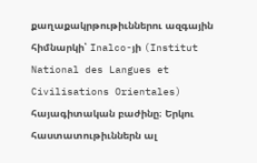քաղաքակրթութիւններու ազգային հիմնարկի՝ Inalco-յի (Institut National des Langues et Civilisations Orientales) հայագիտական բաժինը։ Երկու հաստատութիւններն ալ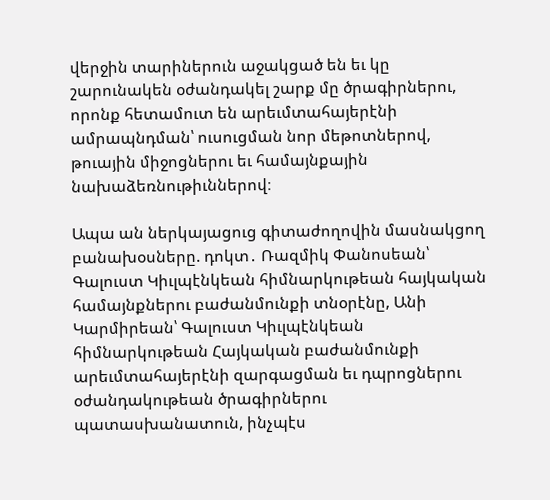վերջին տարիներուն աջակցած են եւ կը շարունակեն օժանդակել շարք մը ծրագիրներու, որոնք հետամուտ են արեւմտահայերէնի ամրապնդման՝ ուսուցման նոր մեթոտներով, թուային միջոցներու եւ համայնքային նախաձեռնութիւններով։

Ապա ան ներկայացուց գիտաժողովին մասնակցող բանախօսները. դոկտ․ Ռազմիկ Փանոսեան՝ Գալուստ Կիւլպէնկեան հիմնարկութեան հայկական համայնքներու բաժանմունքի տնօրէնը, Անի Կարմիրեան՝ Գալուստ Կիւլպէնկեան հիմնարկութեան Հայկական բաժանմունքի արեւմտահայերէնի զարգացման եւ դպրոցներու օժանդակութեան ծրագիրներու պատասխանատուն, ինչպէս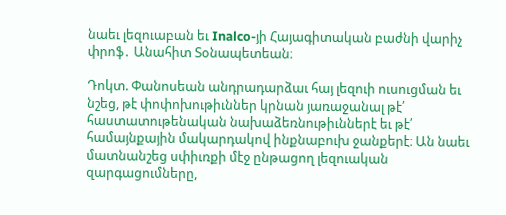նաեւ լեզուաբան եւ Inalco-յի Հայագիտական բաժնի վարիչ փրոֆ․ Անահիտ Տօնապետեան։

Դոկտ. Փանոսեան անդրադարձաւ հայ լեզուի ուսուցման եւ նշեց, թէ փոփոխութիւններ կրնան յառաջանալ թէ՛ հաստատութենական նախաձեռնութիւններէ եւ թէ՛ համայնքային մակարդակով ինքնաբուխ ջանքերէ։ Ան նաեւ մատնանշեց սփիւռքի մէջ ընթացող լեզուական զարգացումները,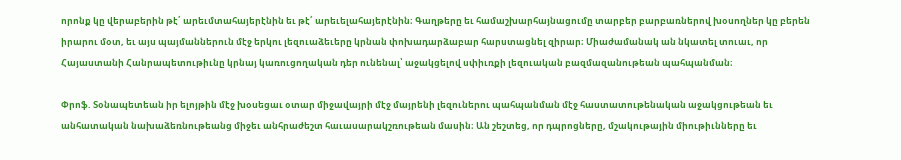որոնք կը վերաբերին թէ՛ արեւմտահայերէնին եւ թէ՛ արեւելահայերէնին։ Գաղթերը եւ համաշխարհայնացումը տարբեր բարբառներով խօսողներ կը բերեն իրարու մօտ, եւ այս պայմաններուն մէջ երկու լեզուաձեւերը կրնան փոխադարձաբար հարստացնել զիրար։ Միաժամանակ ան նկատել տուաւ, որ Հայաստանի Հանրապետութիւնը կրնայ կառուցողական դեր ունենալ՝ աջակցելով սփիւռքի լեզուական բազմազանութեան պահպանման։

Փրոֆ. Տօնապետեան իր ելոյթին մէջ խօսեցաւ օտար միջավայրի մէջ մայրենի լեզուներու պահպանման մէջ հաստատութենական աջակցութեան եւ անհատական նախաձեռնութեանց միջեւ անհրաժեշտ հաւասարակշռութեան մասին։ Ան շեշտեց, որ դպրոցները, մշակութային միութիւնները եւ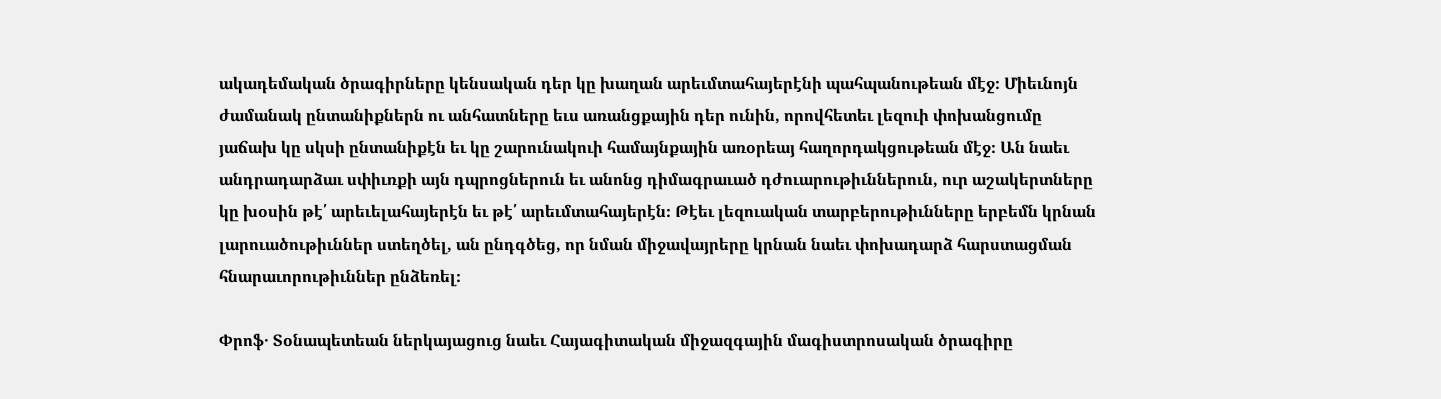ակադեմական ծրագիրները կենսական դեր կը խաղան արեւմտահայերէնի պահպանութեան մէջ։ Միեւնոյն ժամանակ ընտանիքներն ու անհատները եւս առանցքային դեր ունին, որովհետեւ լեզուի փոխանցումը յաճախ կը սկսի ընտանիքէն եւ կը շարունակուի համայնքային առօրեայ հաղորդակցութեան մէջ։ Ան նաեւ անդրադարձաւ սփիւռքի այն դպրոցներուն եւ անոնց դիմագրաւած դժուարութիւններուն, ուր աշակերտները կը խօսին թէ՛ արեւելահայերէն եւ թէ՛ արեւմտահայերէն։ Թէեւ լեզուական տարբերութիւնները երբեմն կրնան լարուածութիւններ ստեղծել, ան ընդգծեց, որ նման միջավայրերը կրնան նաեւ փոխադարձ հարստացման հնարաւորութիւններ ընձեռել։

Փրոֆ․ Տօնապետեան ներկայացուց նաեւ Հայագիտական միջազգային մագիստրոսական ծրագիրը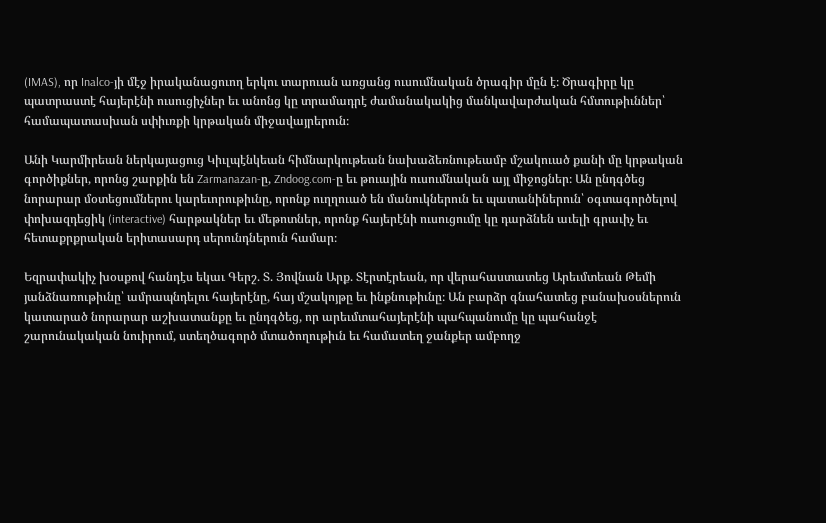(IMAS), որ Inalco-յի մէջ իրականացուող երկու տարուան առցանց ուսումնական ծրագիր մըն է։ Ծրագիրը կը պատրաստէ հայերէնի ուսուցիչներ եւ անոնց կը տրամադրէ ժամանակակից մանկավարժական հմտութիւններ՝ համապատասխան սփիւռքի կրթական միջավայրերուն։

Անի Կարմիրեան ներկայացուց Կիւլպէնկեան հիմնարկութեան նախաձեռնութեամբ մշակուած քանի մը կրթական գործիքներ, որոնց շարքին են Zarmanazan-ը, Zndoog.com-ը եւ թուային ուսումնական այլ միջոցներ։ Ան ընդգծեց նորարար մօտեցումներու կարեւորութիւնը, որոնք ուղղուած են մանուկներուն եւ պատանիներուն՝ օգտագործելով փոխազդեցիկ (interactive) հարթակներ եւ մեթոտներ, որոնք հայերէնի ուսուցումը կը դարձնեն աւելի գրաւիչ եւ հետաքրքրական երիտասարդ սերունդներուն համար։

Եզրափակիչ խօսքով հանդէս եկաւ Գերշ. Տ. Յովնան Արք. Տէրտէրեան, որ վերահաստատեց Արեւմտեան Թեմի յանձնառութիւնը՝ ամրապնդելու հայերէնը, հայ մշակոյթը եւ ինքնութիւնը։ Ան բարձր գնահատեց բանախօսներուն կատարած նորարար աշխատանքը եւ ընդգծեց, որ արեւմտահայերէնի պահպանումը կը պահանջէ շարունակական նուիրում, ստեղծագործ մտածողութիւն եւ համատեղ ջանքեր ամբողջ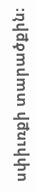սփիւռքի տարածքին։